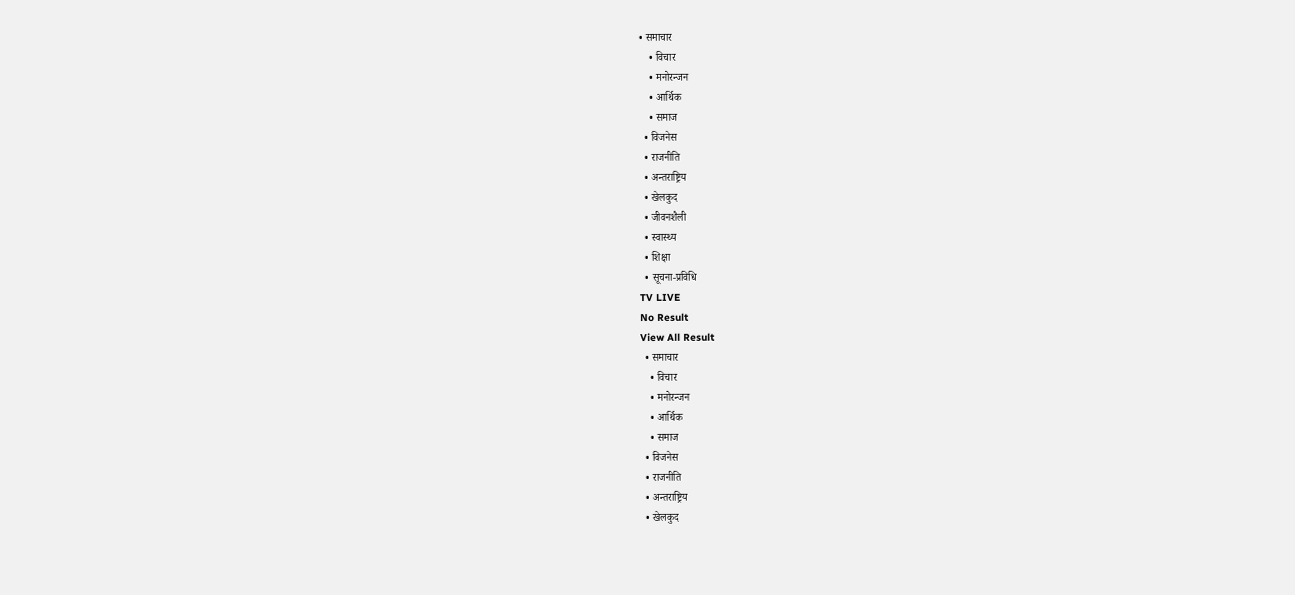• समाचार
    • विचार
    • मनोरन्जन
    • आर्थिक
    • समाज
  • विजनेस
  • राजनीति
  • अन्तराष्ट्रिय
  • खेलकुद
  • जीवनशैली
  • स्वास्थ्य
  • शिक्षा
  • सूचना-प्रविधि
TV LIVE
No Result
View All Result
  • समाचार
    • विचार
    • मनोरन्जन
    • आर्थिक
    • समाज
  • विजनेस
  • राजनीति
  • अन्तराष्ट्रिय
  • खेलकुद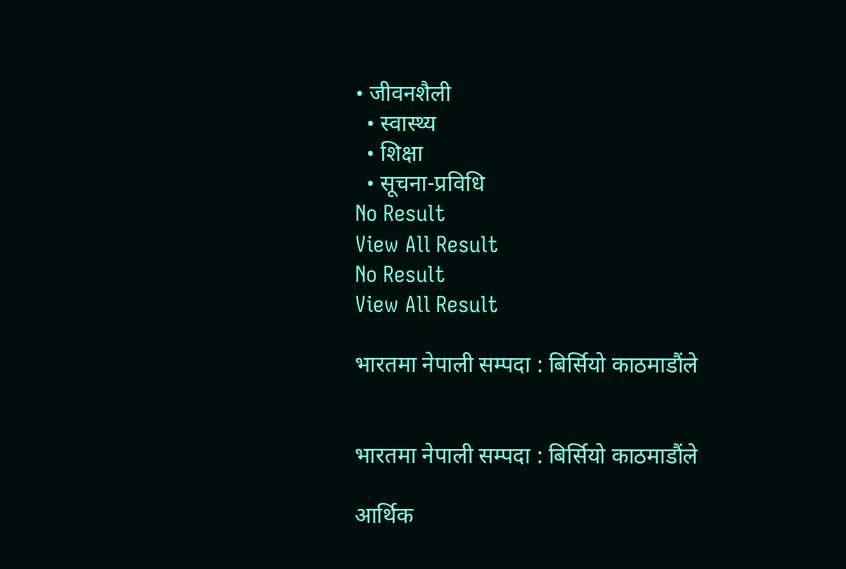• जीवनशैली
  • स्वास्थ्य
  • शिक्षा
  • सूचना-प्रविधि
No Result
View All Result
No Result
View All Result

भारतमा नेपाली सम्पदा : बिर्सियो काठमाडौंले


भारतमा नेपाली सम्पदा : बिर्सियो काठमाडौंले

आर्थिक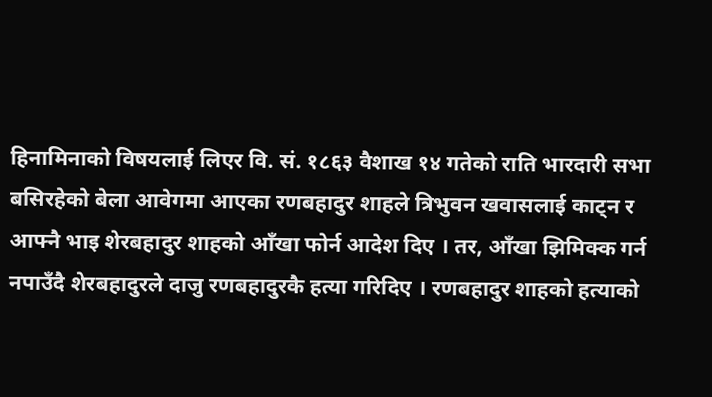हिनामिनाको विषयलाई लिएर वि. सं. १८६३ वैशाख १४ गतेको राति भारदारी सभा बसिरहेको बेला आवेगमा आएका रणबहादुर शाहले त्रिभुवन खवासलाई काट्न र आफ्नै भाइ शेरबहादुर शाहको आँखा फोर्न आदेश दिए । तर, आँखा झिमिक्क गर्न नपाउँदै शेरबहादुरले दाजु रणबहादुरकै हत्या गरिदिए । रणबहादुर शाहको हत्याको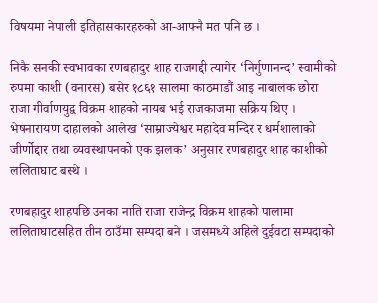विषयमा नेपाली इतिहासकारहरुको आ-आफ्नै मत पनि छ ।

निकै सनकी स्वभावका रणबहादुर शाह राजगद्दी त्यागेर ‘निर्गुणानन्द’ स्वामीको रुपमा काशी (वनारस) बसेर १८६१ सालमा काठमाडौं आइ नाबालक छोरा राजा गीर्वाणयुद्व विक्रम शाहको नायब भई राजकाजमा सक्रिय थिए । भेषनारायण दाहालको आलेख ‘साम्राज्येश्वर महादेव मन्दिर र धर्मशालाको जीर्णोद्दार तथा व्यवस्थापनको एक झलक’ अनुसार रणबहादुर शाह काशीको ललिताघाट बस्थे ।

रणबहादुर शाहपछि उनका नाति राजा राजेन्द्र विक्रम शाहको पालामा ललिताघाटसहित तीन ठाउँमा सम्पदा बने । जसमध्ये अहिले दुईवटा सम्पदाको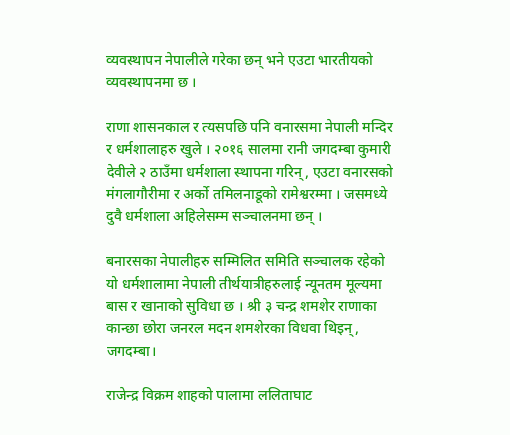व्यवस्थापन नेपालीले गरेका छन् भने एउटा भारतीयको व्यवस्थापनमा छ ।

राणा शासनकाल र त्यसपछि पनि वनारसमा नेपाली मन्दिर र धर्मशालाहरु खुले । २०१६ सालमा रानी जगदम्बा कुमारी देवीले २ ठाउँमा धर्मशाला स्थापना गरिन्, एउटा वनारसको मंगलागौरीमा र अर्को तमिलनाडूको रामेश्वरम्मा । जसमध्ये दुवै धर्मशाला अहिलेसम्म सञ्चालनमा छन् ।

बनारसका नेपालीहरु सम्मिलित समिति सञ्चालक रहेको यो धर्मशालामा नेपाली तीर्थयात्रीहरुलाई न्यूनतम मूल्यमा बास र खानाको सुविधा छ । श्री ३ चन्द्र शमशेर राणाका कान्छा छोरा जनरल मदन शमशेरका विधवा थिइन्, जगदम्बा।

राजेन्द्र विक्रम शाहको पालामा ललिताघाट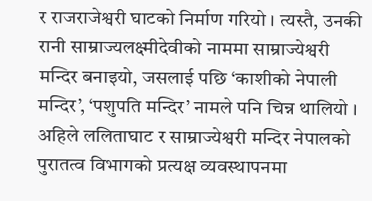र राजराजेश्वरी घाटको निर्माण गरियो । त्यस्तै, उनकी रानी साम्राज्यलक्ष्मीदेवीको नाममा साम्राज्येश्वरी मन्दिर बनाइयो, जसलाई पछि ‘काशीको नेपाली मन्दिर’, ‘पशुपति मन्दिर’ नामले पनि चिन्न थालियो । अहिले ललिताघाट र साम्राज्येश्वरी मन्दिर नेपालको पुरातत्व विभागको प्रत्यक्ष व्यवस्थापनमा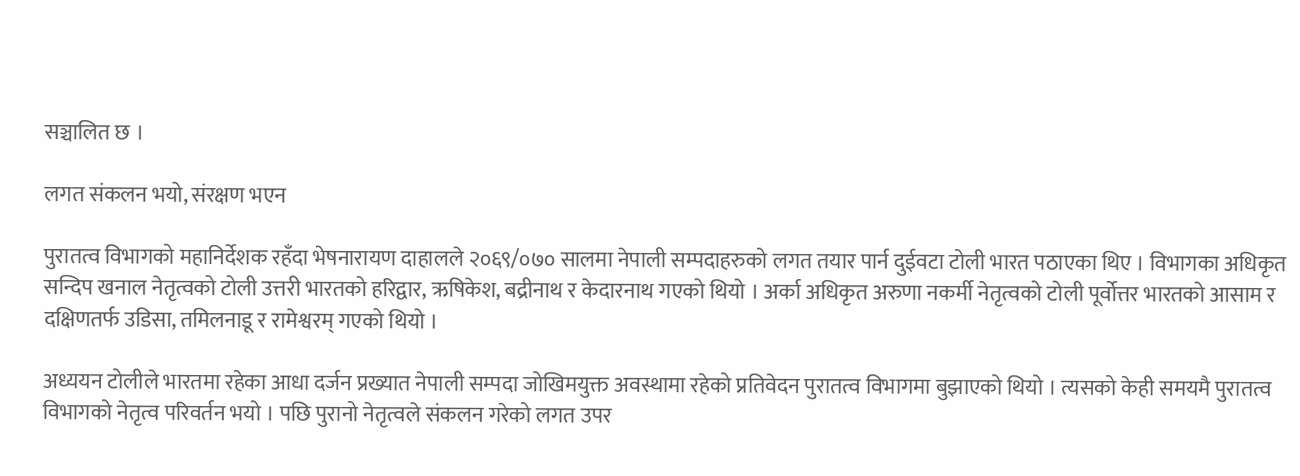सञ्चालित छ ।

लगत संकलन भयो, संरक्षण भएन

पुरातत्व विभागको महानिर्देशक रहँदा भेषनारायण दाहालले २०६९/०७० सालमा नेपाली सम्पदाहरुको लगत तयार पार्न दुईवटा टोली भारत पठाएका थिए । विभागका अधिकृत सन्दिप खनाल नेतृत्वको टोली उत्तरी भारतको हरिद्वार, ऋषिकेश, बद्रीनाथ र केदारनाथ गएको थियो । अर्का अधिकृत अरुणा नकर्मी नेतृत्वको टोली पूर्वोत्तर भारतको आसाम र दक्षिणतर्फ उडिसा, तमिलनाडू र रामेश्वरम् गएको थियो ।

अध्ययन टोलीले भारतमा रहेका आधा दर्जन प्रख्यात नेपाली सम्पदा जोखिमयुक्त अवस्थामा रहेको प्रतिवेदन पुरातत्व विभागमा बुझाएको थियो । त्यसको केही समयमै पुरातत्व विभागको नेतृत्व परिवर्तन भयो । पछि पुरानो नेतृत्वले संकलन गरेको लगत उपर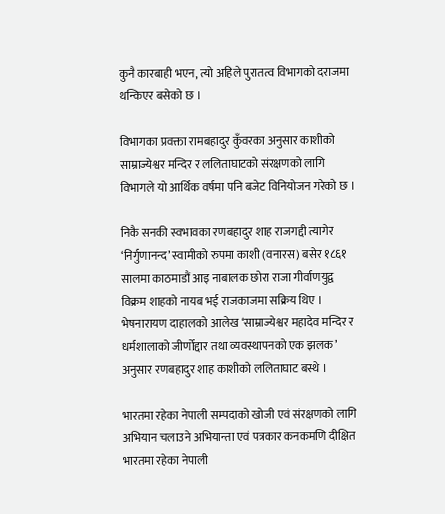कुनै कारबाही भएन, त्यो अहिले पुरातत्व विभागको दराजमा थन्किएर बसेको छ ।

विभागका प्रवक्ता रामबहादुर कुँवरका अनुसार काशीको साम्राज्येश्वर मन्दिर र ललिताघाटको संरक्षणको लागि विभागले यो आर्थिक वर्षमा पनि बजेट विनियोजन गरेको छ ।

निकै सनकी स्वभावका रणबहादुर शाह राजगद्दी त्यागेर ‘निर्गुणानन्द’ स्वामीको रुपमा काशी (वनारस) बसेर १८६१ सालमा काठमाडौं आइ नाबालक छोरा राजा गीर्वाणयुद्व विक्रम शाहको नायब भई राजकाजमा सक्रिय थिए । भेषनारायण दाहालको आलेख ‘साम्राज्येश्वर महादेव मन्दिर र धर्मशालाको जीर्णोद्दार तथा व्यवस्थापनको एक झलक’ अनुसार रणबहादुर शाह काशीको ललिताघाट बस्थे ।

भारतमा रहेका नेपाली सम्पदाको खोजी एवं संरक्षणको लागि अभियान चलाउने अभियान्ता एवं पत्रकार कनकमणि दीक्षित भारतमा रहेका नेपाली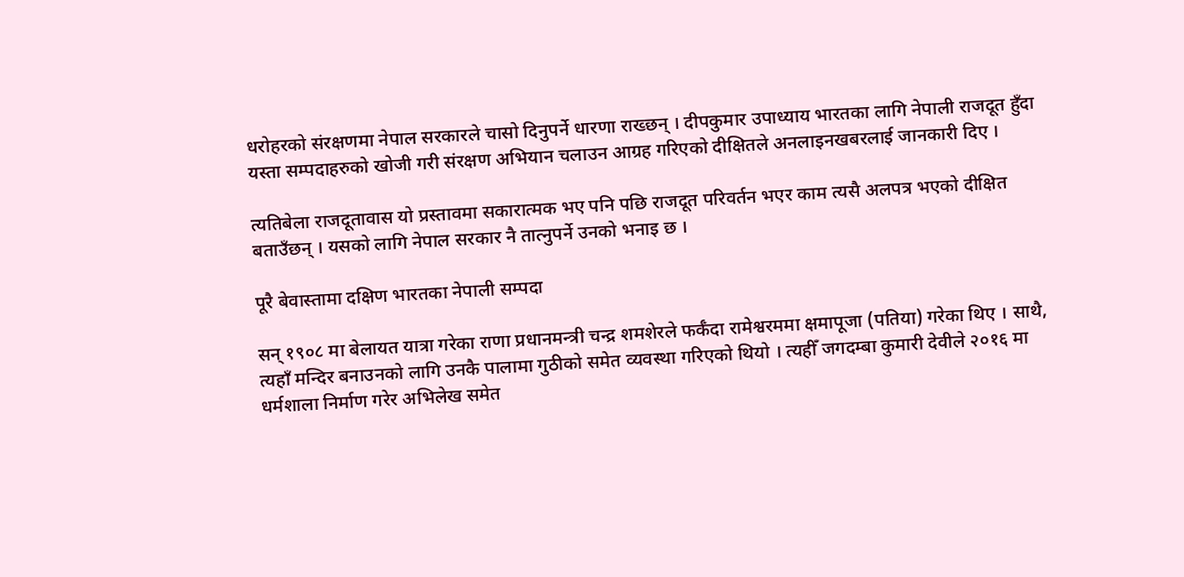धरोहरको संरक्षणमा नेपाल सरकारले चासो दिनुपर्ने धारणा राख्छन् । दीपकुमार उपाध्याय भारतका लागि नेपाली राजदूत हुँदा यस्ता सम्पदाहरुको खोजी गरी संरक्षण अभियान चलाउन आग्रह गरिएको दीक्षितले अनलाइनखबरलाई जानकारी दिए ।

त्यतिबेला राजदूतावास यो प्रस्तावमा सकारात्मक भए पनि पछि राजदूत परिवर्तन भएर काम त्यसै अलपत्र भएको दीक्षित बताउँछन् । यसको लागि नेपाल सरकार नै तात्नुपर्ने उनको भनाइ छ ।

पूरै बेवास्तामा दक्षिण भारतका नेपाली सम्पदा

सन् १९०८ मा बेलायत यात्रा गरेका राणा प्रधानमन्त्री चन्द्र शमशेरले फर्कँदा रामेश्वरममा क्षमापूजा (पतिया) गरेका थिए । साथै, त्यहाँ मन्दिर बनाउनको लागि उनकै पालामा गुठीको समेत व्यवस्था गरिएको थियो । त्यहीँ जगदम्बा कुमारी देवीले २०१६ मा धर्मशाला निर्माण गरेर अभिलेख समेत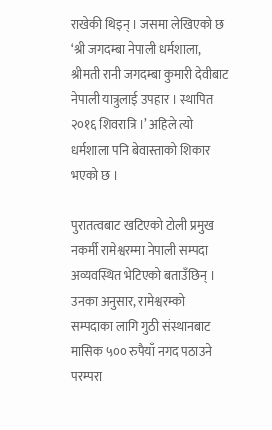राखेकी थिइन् । जसमा लेखिएको छ ‘श्री जगदम्बा नेपाली धर्मशाला, श्रीमती रानी जगदम्बा कुमारी देवीबाट नेपाली यात्रुलाई उपहार । स्थापित २०१६ शिवरात्रि ।’ अहिले त्यो धर्मशाला पनि बेवास्ताको शिकार भएको छ ।

पुरातत्वबाट खटिएको टोली प्रमुख नकर्मी रामेश्वरम्मा नेपाली सम्पदा अव्यवस्थित भेटिएको बताउँछिन् । उनका अनुसार, रामेश्वरम्को सम्पदाका लागि गुठी संस्थानबाट मासिक ५०० रुपैयाँ नगद पठाउने परम्परा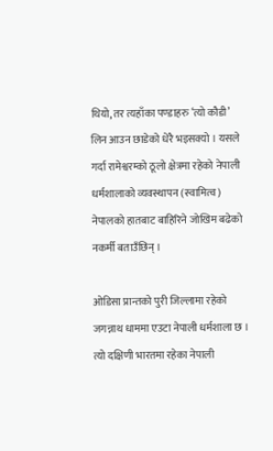थियो, तर त्यहाँका पण्डाहरु ‘त्यो कौडी’ लिन आउन छाडेको धेरै भइसक्यो । यसले गर्दा रामेश्वरम्को ठूलो क्षेत्रमा रहेको नेपाली धर्मशालाको व्यवस्थापन (स्वामित्व) नेपालको हातबाट बाहिरिने जोखिम बढेको नकर्मी बताउँछिन् ।

ओडिसा प्रान्तको पुरी जिल्लामा रहेको जगन्नाथ धाममा एउटा नेपाली धर्मशाला छ । त्यो दक्षिणी भारतमा रहेका नेपाली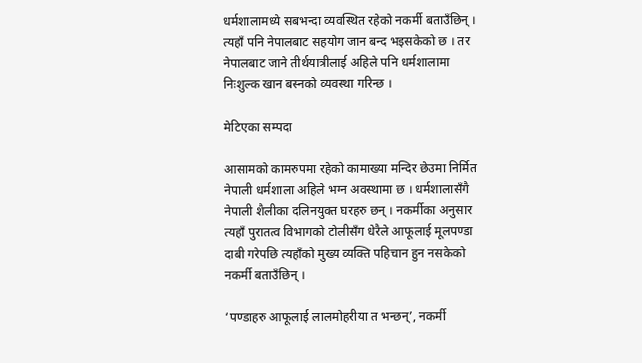धर्मशालामध्ये सबभन्दा व्यवस्थित रहेको नकर्मी बताउँछिन् । त्यहाँ पनि नेपालबाट सहयोग जान बन्द भइसकेको छ । तर नेपालबाट जाने तीर्थयात्रीलाई अहिले पनि धर्मशालामा निःशुल्क खान बस्नको व्यवस्था गरिन्छ ।

मेटिएका सम्पदा

आसामको कामरुपमा रहेको कामाख्या मन्दिर छेउमा निर्मित नेपाली धर्मशाला अहिले भग्न अवस्थामा छ । धर्मशालासँगै नेपाली शैलीका दलिनयुक्त घरहरु छन् । नकर्मीका अनुसार त्यहाँ पुरातत्व विभागको टोलीसँग धेरैले आफूलाई मूलपण्डा दाबी गरेपछि त्यहाँको मुख्य व्यक्ति पहिचान हुन नसकेको नकर्मी बताउँछिन् ।

‘पण्डाहरु आफूलाई लालमोहरीया त भन्छन्’, नकर्मी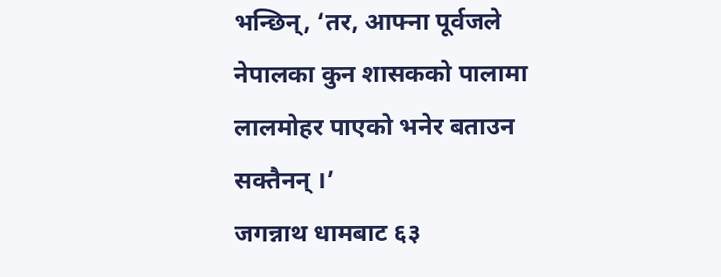भन्छिन्, ‘तर, आफ्ना पूर्वजले नेपालका कुन शासकको पालामा लालमोहर पाएको भनेर बताउन सक्तैनन् ।’
जगन्नाथ धामबाट ६३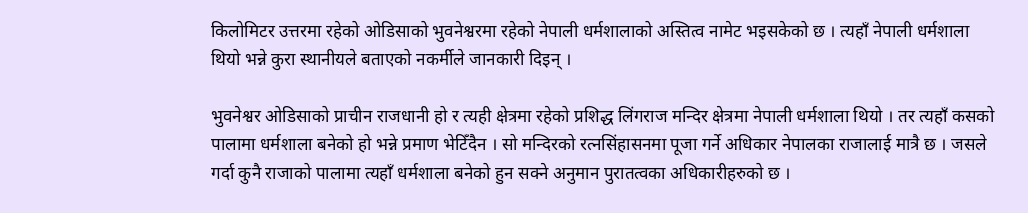किलोमिटर उत्तरमा रहेको ओडिसाको भुवनेश्वरमा रहेको नेपाली धर्मशालाको अस्तित्व नामेट भइसकेको छ । त्यहाँ नेपाली धर्मशाला थियो भन्ने कुरा स्थानीयले बताएको नकर्मीले जानकारी दिइन् ।

भुवनेश्वर ओडिसाको प्राचीन राजधानी हो र त्यही क्षेत्रमा रहेको प्रशिद्ध लिंगराज मन्दिर क्षेत्रमा नेपाली धर्मशाला थियो । तर त्यहाँ कसको पालामा धर्मशाला बनेको हो भन्ने प्रमाण भेटिँदैन । सो मन्दिरको रत्नसिंहासनमा पूजा गर्ने अधिकार नेपालका राजालाई मात्रै छ । जसले गर्दा कुनै राजाको पालामा त्यहाँ धर्मशाला बनेको हुन सक्ने अनुमान पुरातत्वका अधिकारीहरुको छ ।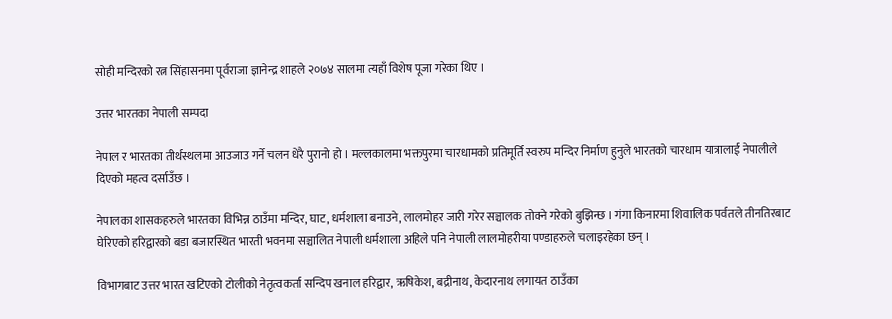सोही मन्दिरको रत्न सिंहासनमा पूर्वराजा ज्ञानेन्द्र शाहले २०७४ सालमा त्यहाँ विशेष पूजा गरेका थिए ।

उत्तर भारतका नेपाली सम्पदा

नेपाल र भारतका तीर्थस्थलमा आउजाउ गर्ने चलन धेरै पुरानो हो । मल्लकालमा भक्तपुरमा चारधामको प्रतिमूर्ति स्वरुप मन्दिर निर्माण हुनुले भारतको चारधाम यात्रालाई नेपालीले दिएको महत्व दर्साउँछ ।

नेपालका शासकहरुले भारतका विभिन्न ठाउँमा मन्दिर, घाट, धर्मशाला बनाउने, लालमोहर जारी गरेर सञ्चालक तोक्ने गरेको बुझिन्छ । गंगा किनारमा शिवालिक पर्वतले तीनतिरबाट घेरिएको हरिद्वारको बडा बजारस्थित भारती भवनमा सञ्चालित नेपाली धर्मशाला अहिले पनि नेपाली लालमोहरीया पण्डाहरुले चलाइरहेका छन् ।

विभागबाट उत्तर भारत खटिएको टोलीको नेतृत्वकर्ता सन्दिप खनाल हरिद्वार, ऋषिकेश, बद्रीनाथ, केदारनाथ लगायत ठाउँका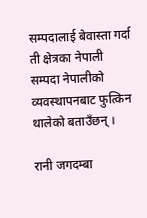सम्पदालाई बेवास्ता गर्दा ती क्षेत्रका नेपाली सम्पदा नेपालीको व्यवस्थापनबाट फुत्किन थालेको बताउँछन् ।

रानी जगदम्बा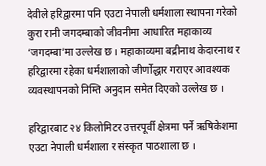देवीले हरिद्वारमा पनि एउटा नेपाली धर्मशाला स्थापना गरेको कुरा रानी जगदम्बाको जीवनीमा आधारित महाकाव्य ‘जगदम्बा’मा उल्लेख छ । महाकाव्यमा बद्रीनाथ केदारनाथ र हरिद्वारमा रहेका धर्मशालाको जीर्णोद्धार गराएर आवश्यक व्यवस्थापनको निम्ति अनुदान समेत दिएको उल्लेख छ ।

हरिद्वारबाट २४ किलोमिटर उत्तरपूर्वी क्षेत्रमा पर्ने ऋषिकेशमा एउटा नेपाली धर्मशाला र संस्कृत पाठशाला छ ।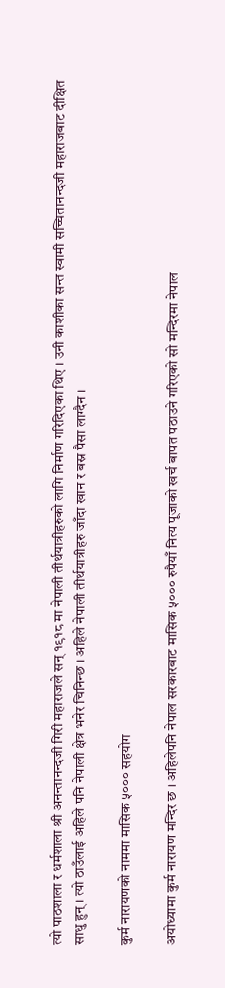त्यो पाठशाला र धर्मशाला श्री अनन्तानन्दजी गिरी महाराजले सन् १९१८ मा नेपाली तीर्थयात्रीहरुको लागि निर्माण गरिदिएका थिए । उनी काशीका सन्त स्वामी सच्चितानन्दजी महाराजबाट दीक्षित साधु हुन् । त्यो ठाउँलाई अहिले पनि नेपाली क्षेत्र भनेर चिनिन्छ । अहिले नेपाली तीर्थयात्रीहरु जाँदा खान र बस्न पैसा लाग्दैन ।

कुर्म नारायणको नाममा मासिक ५००० सहयोग

अयोध्यामा कुर्म नारायण मन्दिर छ । अहिलेपनि नेपाल सरकारबाट मासिक ५००० रुपैयाँ नित्य पूजाको खर्च बापत पठाउने गरिएको सो मन्दिरमा नेपाल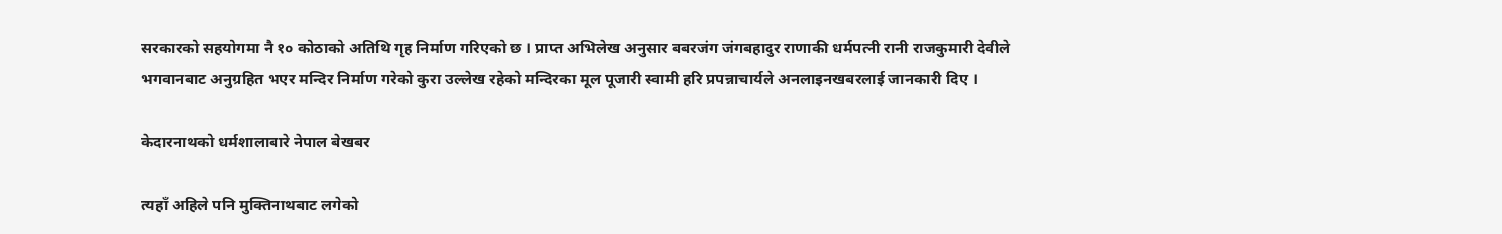सरकारको सहयोगमा नै १० कोठाको अतिथि गृह निर्माण गरिएको छ । प्राप्त अभिलेख अनुसार बबरजंग जंगबहादुर राणाकी धर्मपत्नी रानी राजकुमारी देवीले भगवानबाट अनुग्रहित भएर मन्दिर निर्माण गरेको कुरा उल्लेख रहेको मन्दिरका मूल पूजारी स्वामी हरि प्रपन्नाचार्यले अनलाइनखबरलाई जानकारी दिए ।

केदारनाथको धर्मशालाबारे नेपाल बेखबर

त्यहाँ अहिले पनि मुक्तिनाथबाट लगेको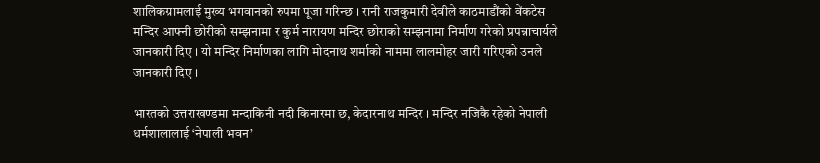शालिकग्रामलाई मुख्य भगवानको रुपमा पूजा गरिन्छ । रानी राजकुमारी देवीले काठमाडौंको वेंकटेस मन्दिर आफ्नी छोरीको सम्झनामा र कुर्म नारायण मन्दिर छोराको सम्झनामा निर्माण गरेको प्रपन्नाचार्यले जानकारी दिए । यो मन्दिर निर्माणका लागि मोदनाथ शर्माको नाममा लालमोहर जारी गरिएको उनले जानकारी दिए ।

भारतको उत्तराखण्डमा मन्दाकिनी नदी किनारमा छ, केदारनाथ मन्दिर । मन्दिर नजिकै रहेको नेपाली धर्मशालालाई ‘नेपाली भवन’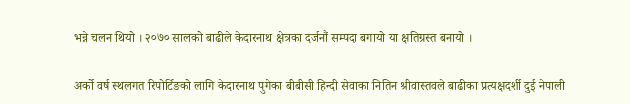भन्ने चलन थियो । २०७० सालको बाढीले केदारनाथ क्षेत्रका दर्जनौं सम्पदा बगायो या क्षतिग्रस्त बनायो ।

अर्को वर्ष स्थलगत रिपोर्टिङको लागि केदारनाथ पुगेका बीबीसी हिन्दी सेवाका नितिन श्रीवास्तवले बाढीका प्रत्यक्षदर्शी दुई नेपाली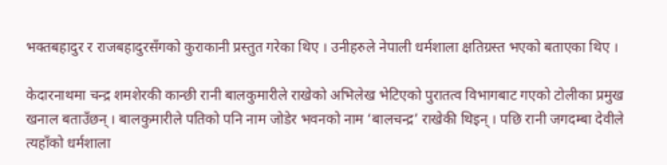भक्तबहादुर र राजबहादुरसँगको कुराकानी प्रस्तुत गरेका थिए । उनीहरुले नेपाली धर्मशाला क्षतिग्रस्त भएको बताएका थिए ।

केदारनाथमा चन्द्र शमशेरकी कान्छी रानी बालकुमारीले राखेको अभिलेख भेटिएको पुरातत्व विभागबाट गएको टोलीका प्रमुख खनाल बताउँछन् । बालकुमारीले पतिको पनि नाम जोडेर भवनको नाम ‘बालचन्द्र’ राखेकी थिइन् । पछि रानी जगदम्बा देवीले त्यहाँको धर्मशाला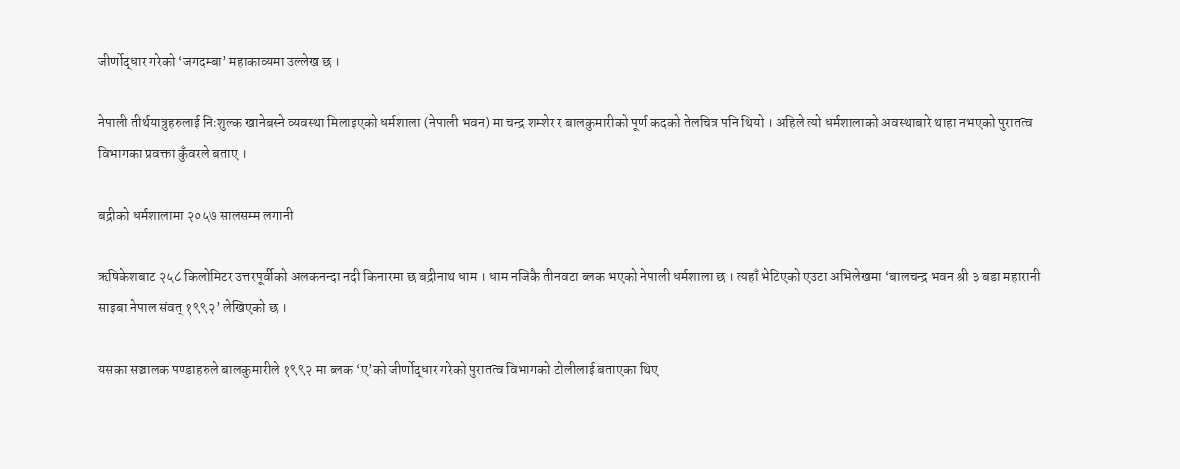जीर्णोद्धार गरेको ‘जगदम्बा’ महाकाव्यमा उल्लेख छ ।

नेपाली तीर्थयात्रुहरुलाई निःशुल्क खानेबस्ने व्यवस्था मिलाइएको धर्मशाला (नेपाली भवन) मा चन्द्र शम्शेर र बालकुमारीको पूर्ण कदको तेलचित्र पनि थियो । अहिले त्यो धर्मशालाको अवस्थाबारे थाहा नभएको पुरातत्व विभागका प्रवक्ता कुँवरले बताए ।

बद्रीको धर्मशालामा २०५७ सालसम्म लगानी

ऋषिकेशबाट २५८ किलोमिटर उत्तरपूर्वीको अलकनन्दा नदी किनारमा छ बद्रीनाथ धाम । धाम नजिकै तीनवटा ब्लक भएको नेपाली धर्मशाला छ । त्यहाँ भेटिएको एउटा अभिलेखमा ‘बालचन्द्र भवन श्री ३ बडा महारानी साइबा नेपाल संवत् १९९२’ लेखिएको छ ।

यसका सञ्चालक पण्डाहरुले बालकुमारीले १९९२ मा ब्लक ‘ए’को जीर्णोद्धार गरेको पुरातत्व विभागको टोलीलाई बताएका थिए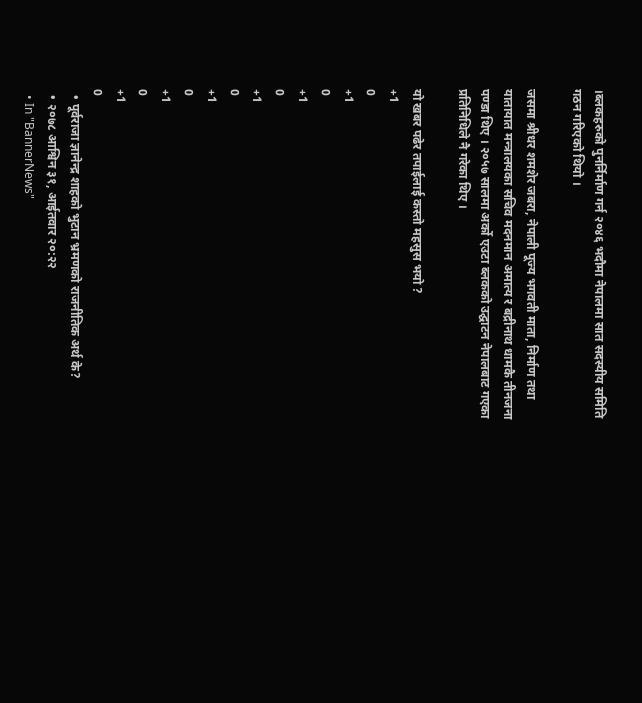।ब्लकहरुको पुनर्निर्माण गर्न २०४६ भदौमा नेपालमा सात सदस्यीय समिति गठन गरिएको थियो ।

जसमा श्रीधर शमशेर जबरा, नेपाली पूज्य भगवती माता, निर्माण तथा यातायात मन्त्रालयका सचिव मदनमान अमात्य र बद्रीनाथ धामकै तीनजना पण्डा थिए । २०५७ सालमा अर्को एउटा ब्लकको उद्घाटन नेपालबाट गएका प्रतिनिधिले नै गरेका थिए ।

यो खबर पढेर तपाईलाई कस्तो महसुस भयो ?
+1
0
+1
0
+1
0
+1
0
+1
0
+1
0
+1
0
  • पूर्वराजा ज्ञानेन्द्र शाहको भुटान भ्रमणको राजनीतिक अर्थ के?
  • २०७८ आश्विन ३१, आईतवार २०:२२
  • In "BannerNews"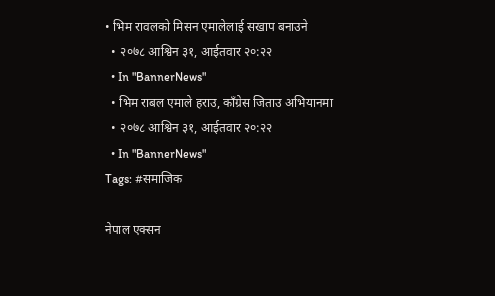• भिम रावलको मिसन एमालेलाई सखाप बनाउने
  • २०७८ आश्विन ३१, आईतवार २०:२२
  • In "BannerNews"
  • भिम राबल एमाले हराउ, काँग्रेस जिताउ अभियानमा
  • २०७८ आश्विन ३१, आईतवार २०:२२
  • In "BannerNews"
Tags: #समाजिक

नेपाल एक्सन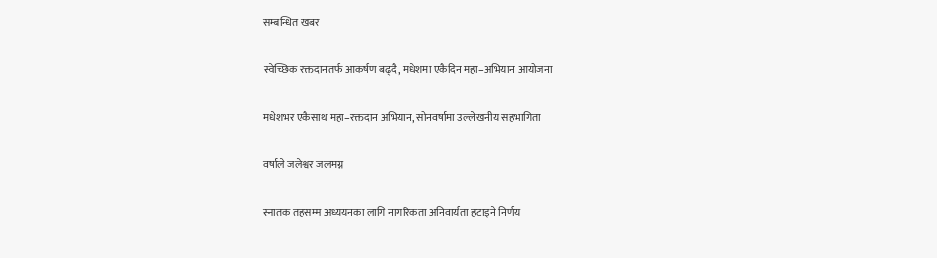सम्बन्धित खबर

स्वेच्छिक रक्तदानतर्फ आकर्षण बढ्दै, मधेशमा एकैदिन महा–अभियान आयोजना

मधेशभर एकैसाथ महा–रक्तदान अभियान, सोनवर्षामा उल्लेखनीय सहभागिता

वर्षाले जलेश्वर जलमग्न

स्नातक तहसम्म अध्ययनका लागि नागरिकता अनिवार्यता हटाइने निर्णय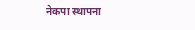नेकपा स्थापना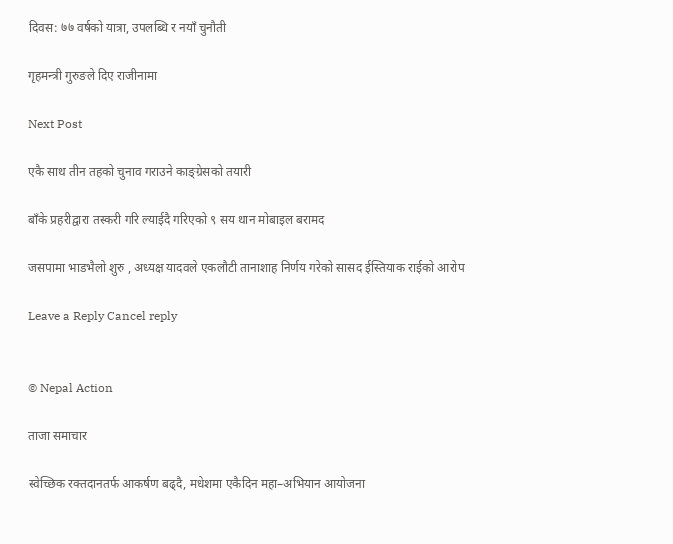दिवस: ७७ वर्षको यात्रा, उपलब्धि र नयाँ चुनौती

गृहमन्त्री गुरुङले दिए राजीनामा

Next Post

एकै साथ तीन तहको चुनाव गराउने काङ्ग्रेसको तयारी

बाँके प्रहरीद्वारा तस्करी गरि ल्याईदै गरिएको ९ सय थान मोबाइल बरामद

जसपामा भाडभैलो शुरु , अध्यक्ष यादवले एकलौटी तानाशाह निर्णय गरेको सासद ईस्तियाक राईको आरोप

Leave a Reply Cancel reply


© Nepal Action

ताजा समाचार

स्वेच्छिक रक्तदानतर्फ आकर्षण बढ्दै, मधेशमा एकैदिन महा–अभियान आयोजना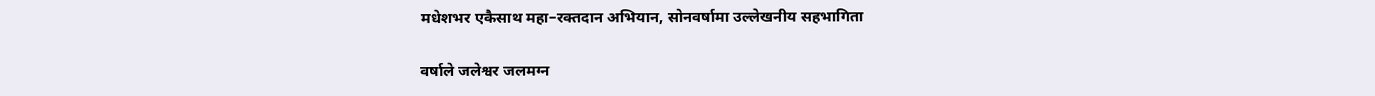मधेशभर एकैसाथ महा–रक्तदान अभियान, सोनवर्षामा उल्लेखनीय सहभागिता

वर्षाले जलेश्वर जलमग्न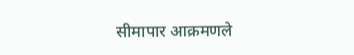सीमापार आक्रमणले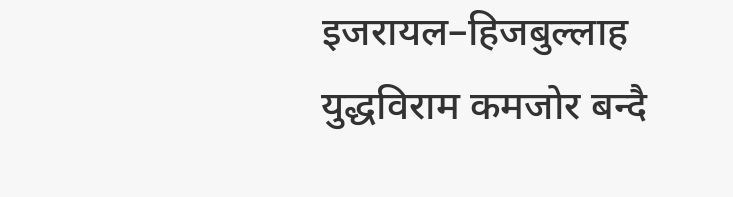इजरायल–हिजबुल्लाह युद्धविराम कमजोर बन्दै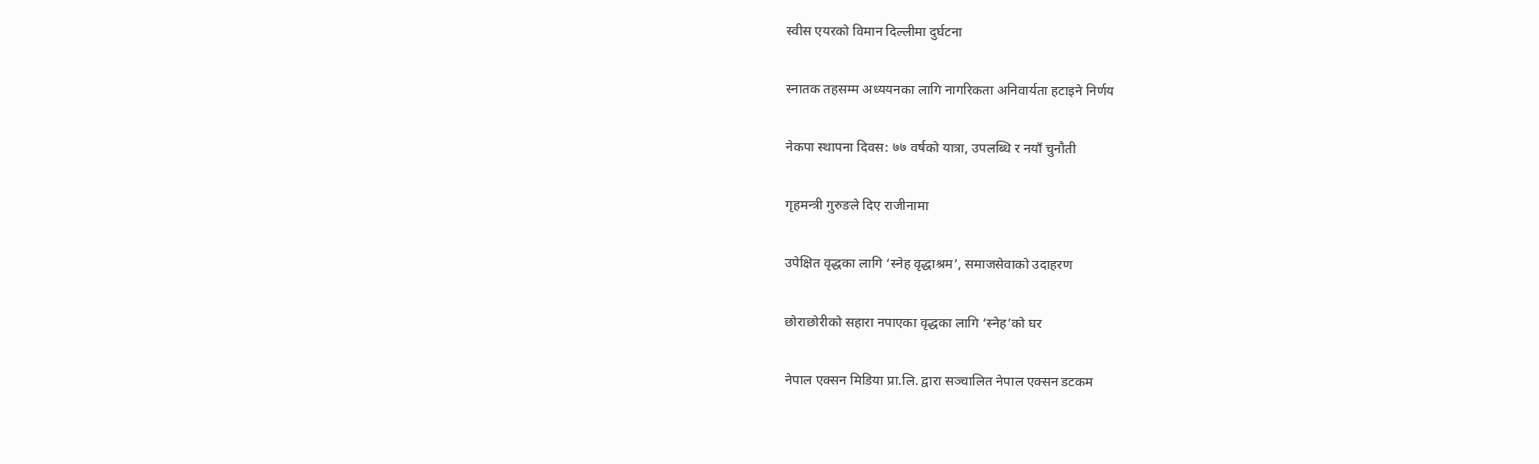स्वीस एयरको विमान दिल्लीमा दुर्घटना

स्नातक तहसम्म अध्ययनका लागि नागरिकता अनिवार्यता हटाइने निर्णय

नेकपा स्थापना दिवस: ७७ वर्षको यात्रा, उपलब्धि र नयाँ चुनौती

गृहमन्त्री गुरुङले दिए राजीनामा

उपेक्षित वृद्धका लागि ‘स्नेह वृद्धाश्रम’, समाजसेवाको उदाहरण

छोराछोरीको सहारा नपाएका वृद्धका लागि ‘स्नेह’को घर

नेपाल एक्सन मिडिया प्रा.लि. द्वारा सञ्चालित नेपाल एक्सन डटकम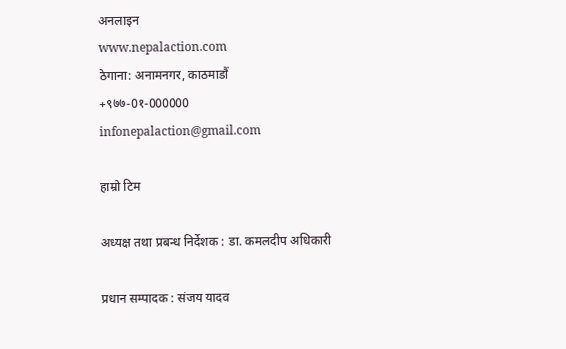अनलाइन
www.nepalaction.com
ठेगाना: अनामनगर, काठमाडौं
+९७७-0१-000000
infonepalaction@gmail.com

हाम्रो टिम

अध्यक्ष तथा प्रबन्ध निर्देशक : डा. कमलदीप अधिकारी

प्रधान सम्पादक : संजय यादव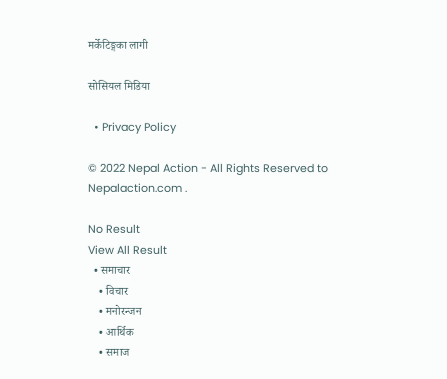मर्केटिङ्गका लागी

सोसियल मिडिया

  • Privacy Policy

© 2022 Nepal Action - All Rights Reserved to Nepalaction.com .

No Result
View All Result
  • समाचार
    • विचार
    • मनोरन्जन
    • आर्थिक
    • समाज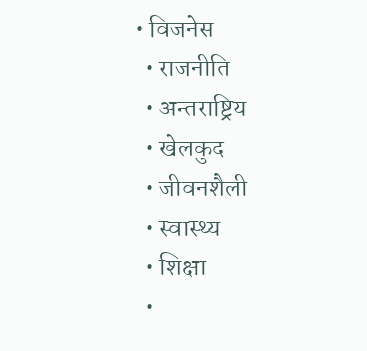• विजनेस
  • राजनीति
  • अन्तराष्ट्रिय
  • खेलकुद
  • जीवनशैली
  • स्वास्थ्य
  • शिक्षा
  •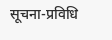सूचना-प्रविधि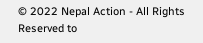© 2022 Nepal Action - All Rights Reserved to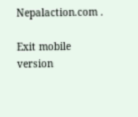Nepalaction.com .

Exit mobile version